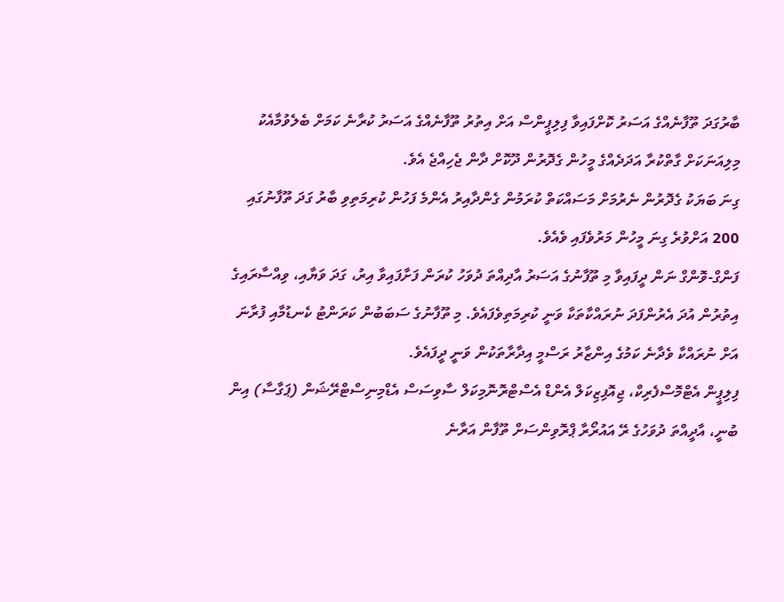ބާރުގަދަ ތޫފާނެއްގެ އަސަރު ކޮށްފައިވާ ފިލިޕީންސް އަށް އިތުރު ތޫފާނެއްގެ އަސަރު ކުރާނެ ކަމަށް ބެލެވުމާއެކު މިލިއަނަކަށް ގާތްކުރާ އަދަދެއްގެ މީހުން ގެދޮރުން ދޫކޮށް ދާން ޖެހިއްޖެ އެވެ.
ގިނަ ބަޔަކު ގެދޮރުން ނެރުމަށް މަސައްކަތް ކުރަމުން ގެންދާއިރު އެންމެ ފަހުން ކުރިމަތިވި ބާރު ގަދަ ތޫފާނުގައި 200 އަށްވުރެ ގިނަ މީހުން މަރުވެފައި ވެއެވެ.
ފަންގް-ވޮންގް ނަން ދީފައިވާ މި ތޫފާނުގެ އަސަރު އާދިއްތަ ދުވަހު ކުރަން ފަށާފައިވާ އިރު، ގަދަ ވަޔާއި، ވިއްސާރައިގެ އިތުރުން އުދަ އެރުންފަދަ ނުރައްކާތަކާ ވަނީ ކުރިމަތިވެފައެވެ. މި ތޫފާނުގެ ސަބަބުން ކަރަންޓު ކެނޑުމާއި ފުރާނަ އަށް ނުރައްކާ ވެދާނެ ކަމުގެ އިންޒާރު ރަސްމީ އިދާރާތަކުން ވަނީ ދީފައެވެ.
ފިލިޕީން އެޓްމޮސްފެރިކް، ޖިއޮފިޒިކަލް އެންޑް އެސްޓްރޮނޮމިކަލް ސާވިސަސް އެޑްމިނިސްޓްރޭޝަން (ޕަގާސާ) އިން ބުނީ، އާދީއްތަ ދުވަހުގެ ރޭ އައުރޯރާ ޕްރޮވިންސަށް ތޫފާން އަރާނެ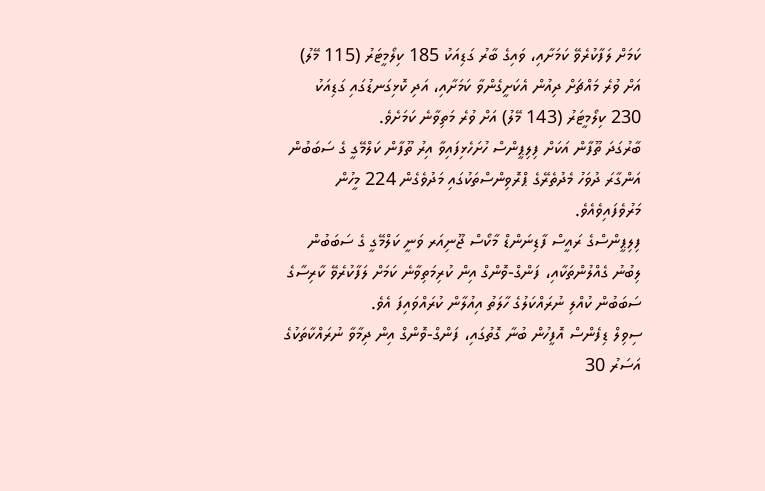ކަމަށް ލަފާކުރެވޭ ކަމަށާއި، ވައިގެ ބާރު ގަޑިއަކު 185 ކިލޯމީޓަރު (115 މޭލު) އަށް ވުރެ މައްޗަށް ދިއުން އެކަށީގެންވާ ކަމަށާއި، އަދި ކޮޅިގަނޑުގައި ގަޑިއަކު 230 ކިލޯމީޓަރު (143 މޭލު) އަށް ވުރެ މަތިވާނެ ކަމަށެވެ.
ބާރުގަދަ ތޫފާން އަކަށް ފިލިޕީންސް ހުށަހެޅިފައިވާ އިރު ތޫފާން ކަލްމޭގީ ގެ ސަބަބުން އަންގާރަ ދުވަހު މެދުތެރޭގެ ޕްރޮވިންސްތަކުގައި މަދުވެގެން 224 މީހުން މަރުވެފައިވެއެވެ.
ފިލިޕީންސްގެ ރައީސް ފާޑިނަންޑް މާކޯސް ޖޫނިއަރ ވަނީ ކަލްމޭގީ ގެ ސަބަބުން ލިބުނު ގެއްލުންތަކާއި، ފަންގް-ވޮންގް އިން ކުރިމަތިވާނެ ކަމަށް ލަފާކުރެވޭ ކާރިސާގެ ސަބަބުން ކުއްލި ނުރައްކަލުގެ ހާލަތު އިއުލާން ކުރައްވައިފަ އެވެ.
ސިވިލް ޑިފެންސް އޮފީހުން ބުނާ ގޮތުގައި، ފަންގް-ވޮންގް އިން ދިމާވާ ނުރައްކާތަކުގެ އަސަރު 30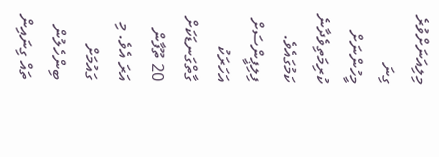މިލިއަނަށްވުރެ ގިނަ މީހުންނަށް ކުރިމަތިވެދާނެ ކަމުގައެވެ.
ފިލިޕީންސަށް އަހަރަކު ގާތްގަނޑަކަށް 20 ތޫފާން އަރަ އެވެ. މި ގައުމަށް ބިންހެލުން ތައް ގިނައިން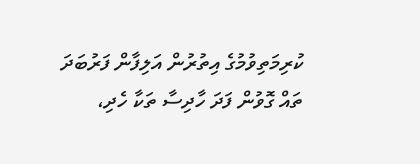ކުރިމަތިވުމުގެ އިތުރުން އަލިފާން ފަރުބަދަ ތައް ގޮވުން ފަދަ ހާދިސާ ތަކާ ހެދި،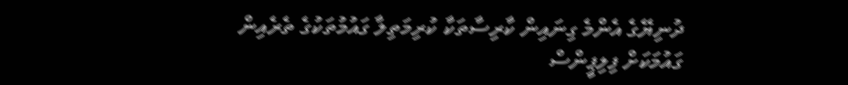ދުނިޔޭގެ އެންމެ ގިނައިން ކާރިސާތަކާ ކުރިމަތިލާ ގައުމުތަކުގެ ތެރެއިން ގައުމަކަށް ފިލިޕީންސް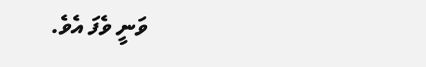ވަނީ ވެފަ އެވެ.